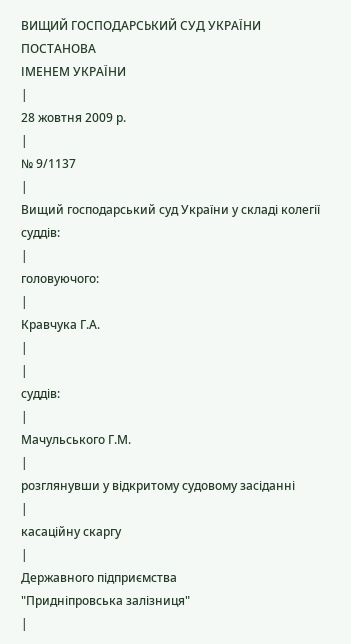ВИЩИЙ ГОСПОДАРСЬКИЙ СУД УКРАЇНИ
ПОСТАНОВА
ІМЕНЕМ УКРАЇНИ
|
28 жовтня 2009 р.
|
№ 9/1137
|
Вищий господарський суд України у складі колегії суддів:
|
головуючого:
|
Кравчука Г.А.
|
|
суддів:
|
Мачульського Г.М.
|
розглянувши у відкритому судовому засіданні
|
касаційну скаргу
|
Державного підприємства
"Придніпровська залізниця"
|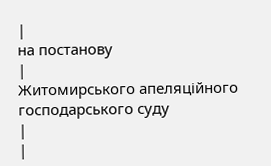|
на постанову
|
Житомирського апеляційного
господарського суду
|
|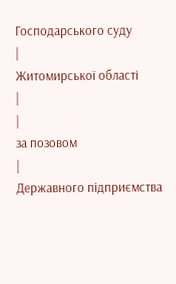Господарського суду
|
Житомирської області
|
|
за позовом
|
Державного підприємства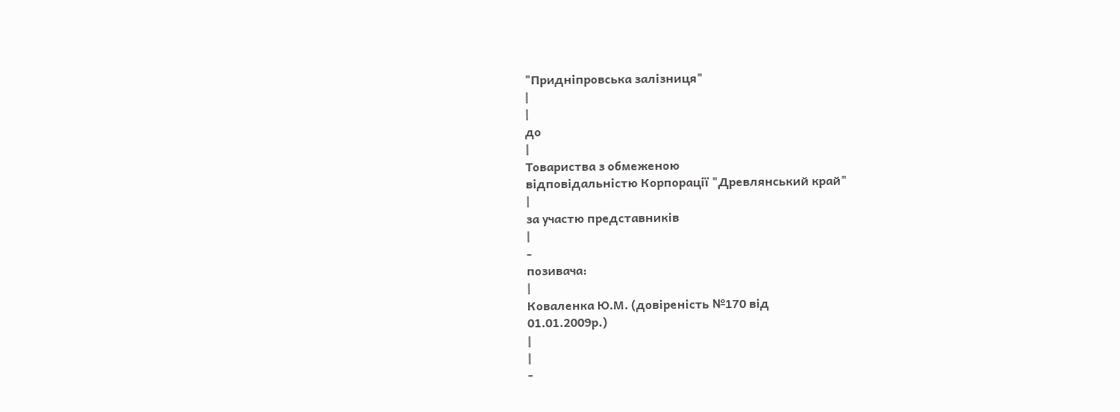"Придніпровська залізниця"
|
|
до
|
Товариства з обмеженою
відповідальністю Корпорації "Древлянський край"
|
за участю представників
|
-
позивача:
|
Коваленка Ю.М. (довіреність №170 від
01.01.2009р.)
|
|
-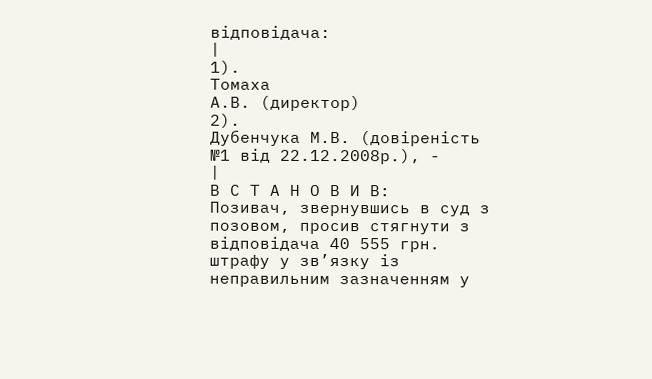відповідача:
|
1).
Томаха
А.В. (директор)
2).
Дубенчука М.В. (довіреність №1 від 22.12.2008р.), -
|
В С Т А Н О В И В:
Позивач, звернувшись в суд з позовом, просив стягнути з відповідача 40 555 грн. штрафу у зв’язку із неправильним зазначенням у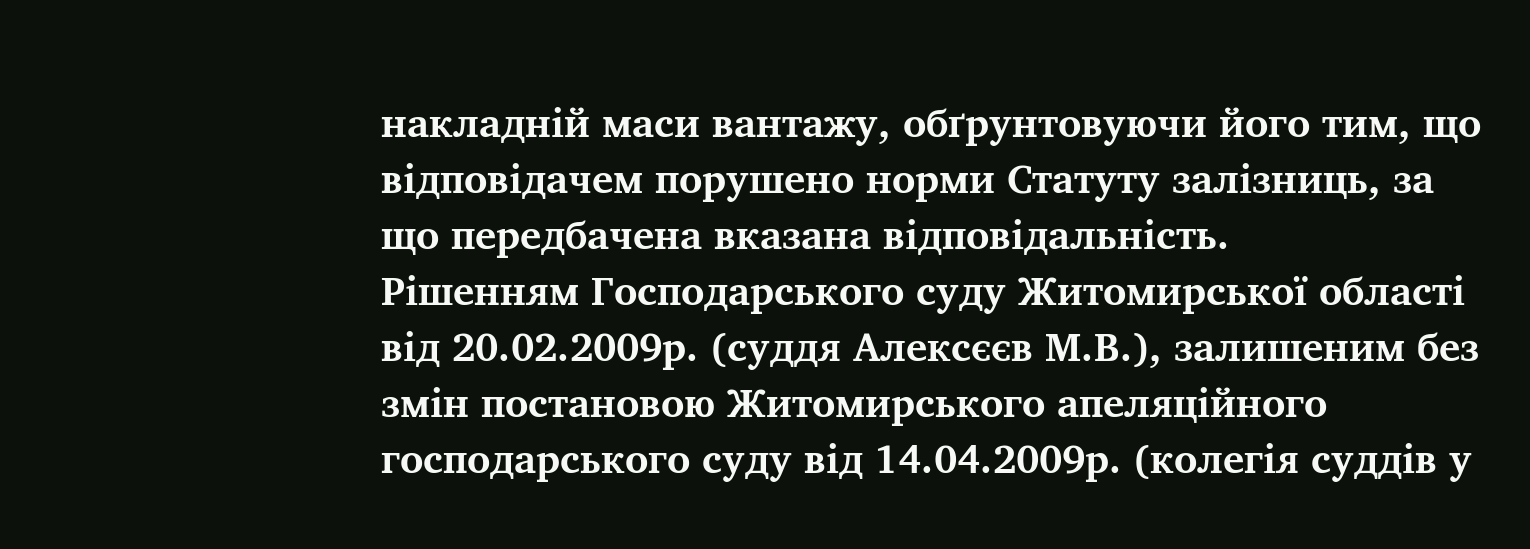накладній маси вантажу, обґрунтовуючи його тим, що відповідачем порушено норми Статуту залізниць, за що передбачена вказана відповідальність.
Рішенням Господарського суду Житомирської області від 20.02.2009р. (суддя Алексєєв М.В.), залишеним без змін постановою Житомирського апеляційного господарського суду від 14.04.2009р. (колегія суддів у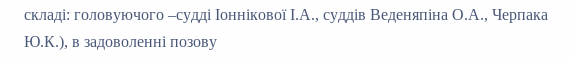складі: головуючого –судді Іоннікової І.А., суддів Веденяпіна О.А., Черпака Ю.К.), в задоволенні позову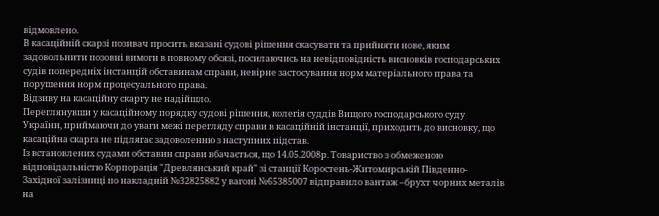відмовлено.
В касаційній скарзі позивач просить вказані судові рішення скасувати та прийняти нове, яким задовольнити позовні вимоги в повному обсязі, посилаючись на невідповідність висновків господарських судів попередніх інстанцій обставинам справи, невірне застосування норм матеріального права та порушення норм процесуального права.
Відзиву на касаційну скаргу не надійшло.
Переглянувши у касаційному порядку судові рішення, колегія суддів Вищого господарського суду України, приймаючи до уваги межі перегляду справи в касаційній інстанції, приходить до висновку, що касаційна скарга не підлягає задоволенню з наступних підстав.
Із встановлених судами обставин справи вбачається, що 14.05.2008р. Товариство з обмеженою відповідальністю Корпорація "Древлянський край" зі станції Коростень-Житомирській Південно-Західної залізниці по накладній №32825882 у вагоні №65385007 відправило вантаж –брухт чорних металів на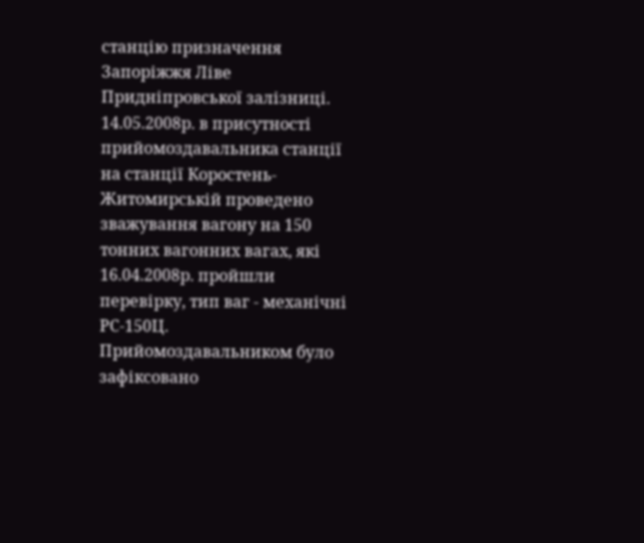станцію призначення Запоріжжя Ліве Придніпровської залізниці.
14.05.2008р. в присутності прийомоздавальника станції на станції Коростень-Житомирській проведено зважування вагону на 150 тонних вагонних вагах, які 16.04.2008р. пройшли перевірку, тип ваг - механічні РС-150Ц.
Прийомоздавальником було зафіксовано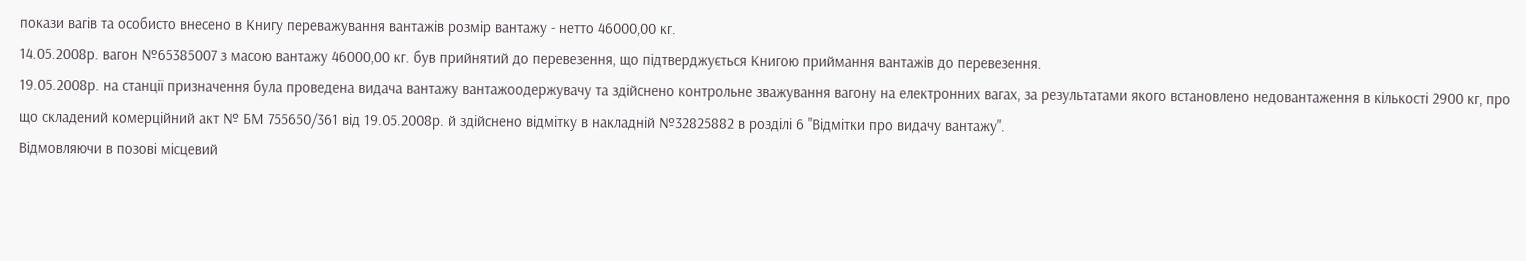покази вагів та особисто внесено в Книгу переважування вантажів розмір вантажу - нетто 46000,00 кг.
14.05.2008р. вагон №65385007 з масою вантажу 46000,00 кг. був прийнятий до перевезення, що підтверджується Книгою приймання вантажів до перевезення.
19.05.2008р. на станції призначення була проведена видача вантажу вантажоодержувачу та здійснено контрольне зважування вагону на електронних вагах, за результатами якого встановлено недовантаження в кількості 2900 кг, про що складений комерційний акт № БМ 755650/361 від 19.05.2008р. й здійснено відмітку в накладній №32825882 в розділі 6 "Відмітки про видачу вантажу".
Відмовляючи в позові місцевий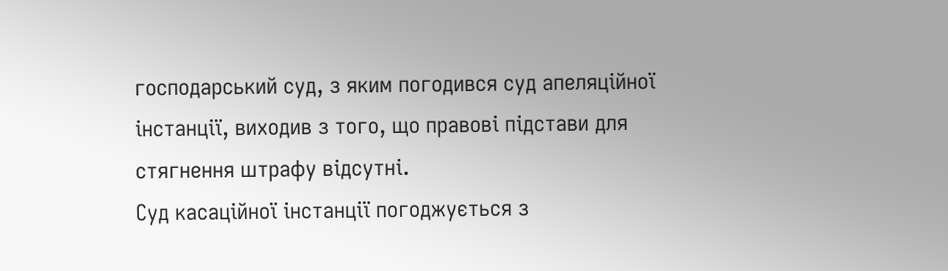господарський суд, з яким погодився суд апеляційної інстанції, виходив з того, що правові підстави для стягнення штрафу відсутні.
Суд касаційної інстанції погоджується з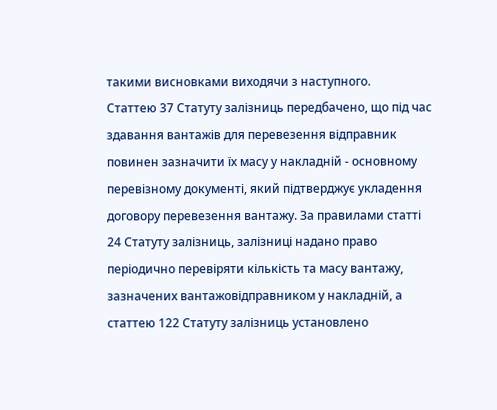такими висновками виходячи з наступного.
Статтею 37 Статуту залізниць передбачено, що під час здавання вантажів для перевезення відправник повинен зазначити їх масу у накладній - основному перевізному документі, який підтверджує укладення договору перевезення вантажу. За правилами статті 24 Статуту залізниць, залізниці надано право періодично перевіряти кількість та масу вантажу, зазначених вантажовідправником у накладній, а статтею 122 Статуту залізниць установлено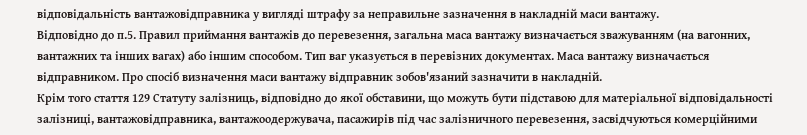відповідальність вантажовідправника у вигляді штрафу за неправильне зазначення в накладній маси вантажу.
Відповідно до п.5. Правил приймання вантажів до перевезення, загальна маса вантажу визначається зважуванням (на вагонних, вантажних та інших вагах) або іншим способом. Тип ваг указується в перевізних документах. Маса вантажу визначається відправником. Про спосіб визначення маси вантажу відправник зобов'язаний зазначити в накладній.
Крім того стаття 129 Статуту залізниць, відповідно до якої обставини, що можуть бути підставою для матеріальної відповідальності залізниці, вантажовідправника, вантажоодержувача, пасажирів під час залізничного перевезення, засвідчуються комерційними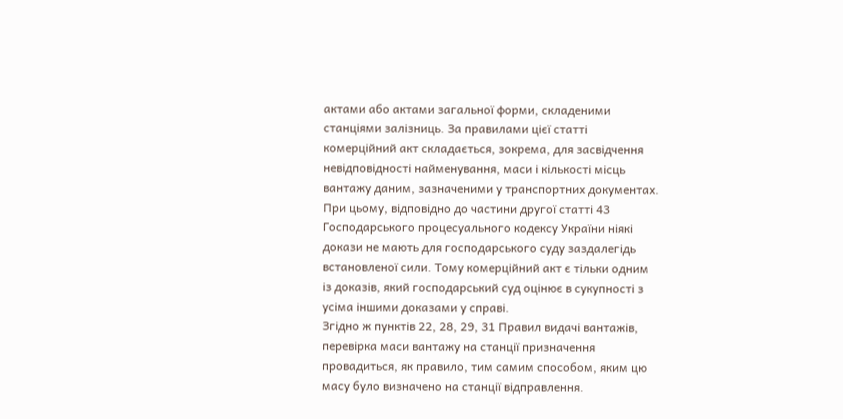актами або актами загальної форми, складеними станціями залізниць. За правилами цієї статті комерційний акт складається, зокрема, для засвідчення невідповідності найменування, маси і кількості місць вантажу даним, зазначеними у транспортних документах.
При цьому, відповідно до частини другої статті 43 Господарського процесуального кодексу України ніякі докази не мають для господарського суду заздалегідь встановленої сили. Тому комерційний акт є тільки одним із доказів, який господарський суд оцінює в сукупності з усіма іншими доказами у справі.
Згідно ж пунктів 22, 28, 29, 31 Правил видачі вантажів, перевірка маси вантажу на станції призначення провадиться, як правило, тим самим способом, яким цю масу було визначено на станції відправлення.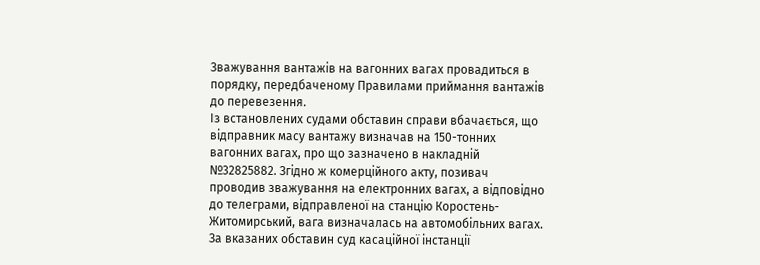Зважування вантажів на вагонних вагах провадиться в порядку, передбаченому Правилами приймання вантажів до перевезення.
Із встановлених судами обставин справи вбачається, що відправник масу вантажу визначав на 150-тонних вагонних вагах, про що зазначено в накладній №32825882. Згідно ж комерційного акту, позивач проводив зважування на електронних вагах, а відповідно до телеграми, відправленої на станцію Коростень-Житомирський, вага визначалась на автомобільних вагах.
За вказаних обставин суд касаційної інстанції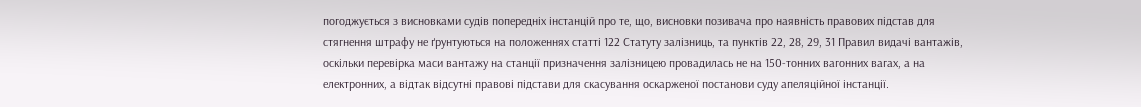погоджується з висновками судів попередніх інстанцій про те, що, висновки позивача про наявність правових підстав для стягнення штрафу не ґрунтуються на положеннях статті 122 Статуту залізниць, та пунктів 22, 28, 29, 31 Правил видачі вантажів, оскільки перевірка маси вантажу на станції призначення залізницею провадилась не на 150-тонних вагонних вагах, а на електронних, а відтак відсутні правові підстави для скасування оскарженої постанови суду апеляційної інстанції.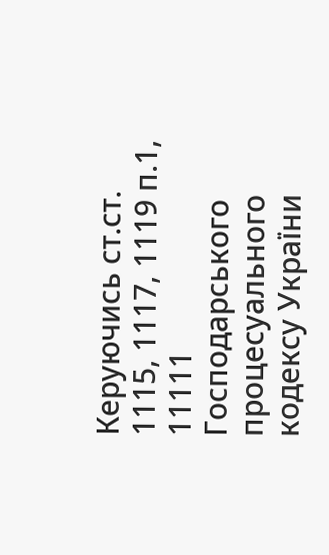Керуючись ст.ст. 1115, 1117, 1119 п.1, 11111 Господарського процесуального кодексу України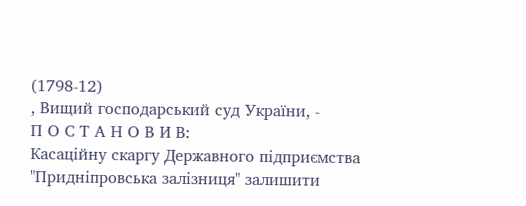(1798-12)
, Вищий господарський суд України, -
П О С Т А Н О В И В:
Касаційну скаргу Державного підприємства "Придніпровська залізниця" залишити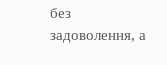без задоволення, а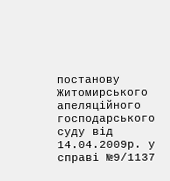постанову Житомирського апеляційного господарського суду від 14.04.2009р. у справі №9/1137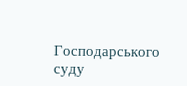Господарського суду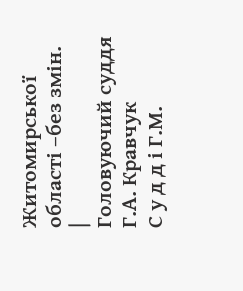Житомирської області –без змін.
|
Головуючий суддя Г.А. Кравчук
С у д д і Г.М.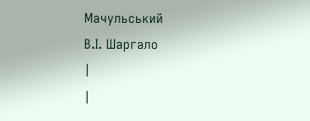Мачульський
В.І. Шаргало
|
|